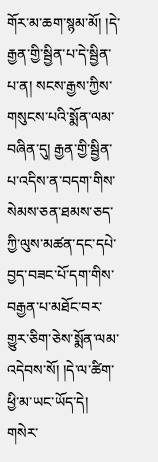གོར་མ་ཆག་སྙམ་མོ། །དེ་རྒྱན་གྱི་སྦྱིན་པ་དེ་སྦྱིན་པ་ན། སངས་རྒྱས་ཀྱིས་གསུངས་པའི་སྨོན་ལམ་བཞིན་དུ། རྒྱན་གྱི་སྦྱིན་པ་འདིས་ན་བདག་གིས་སེམས་ཅན་ཐམས་ཅད་ཀྱི་ལུས་མཚན་དང་དཔེ་བྱད་བཟང་པོ་དག་གིས་བརྒྱན་པ་མཐོང་བར་གྱུར་ཅིག་ཅེས་སྨོན་ལམ་འདེབས་སོ། །དེ་ལ་ཚིག་ཕྱི་མ་ཡང་ཡོད་དེ། གསེར་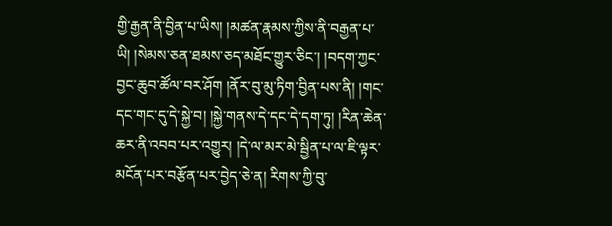གྱི་རྒྱན་ནི་བྱིན་པ་ཡིས། །མཚན་རྣམས་ཀྱིས་ནི་བརྒྱན་པ་ཡི། །སེམས་ཅན་ཐམས་ཅད་མཐོང་གྱུར་ཅིང་། །བདག་ཀྱང་བྱང་ཆུབ་ཚོལ་བར་ཤོག །ནོར་བུ་མུ་ཏིག་བྱིན་པས་ནི། །གང་དང་གང་དུ་དེ་སྐྱེ་བ། །སྐྱེ་གནས་དེ་དང་དེ་དག་ཏུ། །རིན་ཆེན་ཆར་ནི་འབབ་པར་འགྱུར། །དེ་ལ་མར་མེ་སྦྱིན་པ་ལ་ཇི་ལྟར་མངོན་པར་བརྩོན་པར་བྱེད་ཅེ་ན། རིགས་ཀྱི་བུ་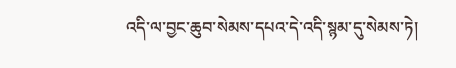འདི་ལ་བྱང་ཆུབ་སེམས་དཔའ་དེ་འདི་སྙམ་དུ་སེམས་ཏེ།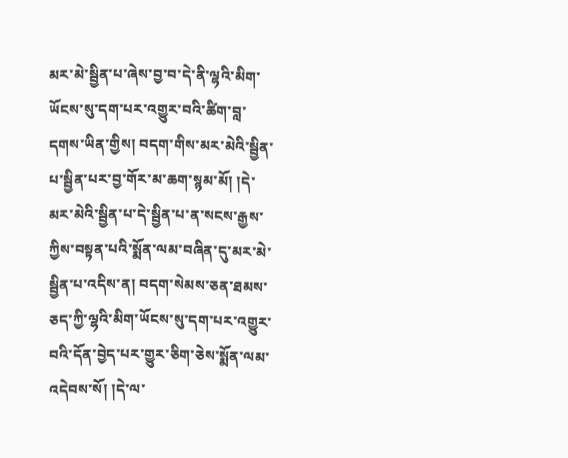མར་མེ་སྦྱིན་པ་ཞེས་བྱ་བ་དེ་ནི་ལྷའི་མིག་ཡོངས་སུ་དག་པར་འགྱུར་བའི་ཚིག་བླ་དགས་ཡིན་གྱིས། བདག་གིས་མར་མེའི་སྦྱིན་པ་སྦྱིན་པར་བྱ་གོར་མ་ཆག་སྙམ་མོ། །དེ་མར་མེའི་སྦྱིན་པ་དེ་སྦྱིན་པ་ན་སངས་རྒྱས་ཀྱིས་བསྟན་པའི་སྨོན་ལམ་བཞིན་དུ་མར་མེ་སྦྱིན་པ་འདིས་ན། བདག་སེམས་ཅན་ཐམས་ཅད་ཀྱི་ལྷའི་མིག་ཡོངས་སུ་དག་པར་འགྱུར་བའི་དོན་བྱེད་པར་གྱུར་ཅིག་ཅེས་སྨོན་ལམ་འདེབས་སོ། །དེ་ལ་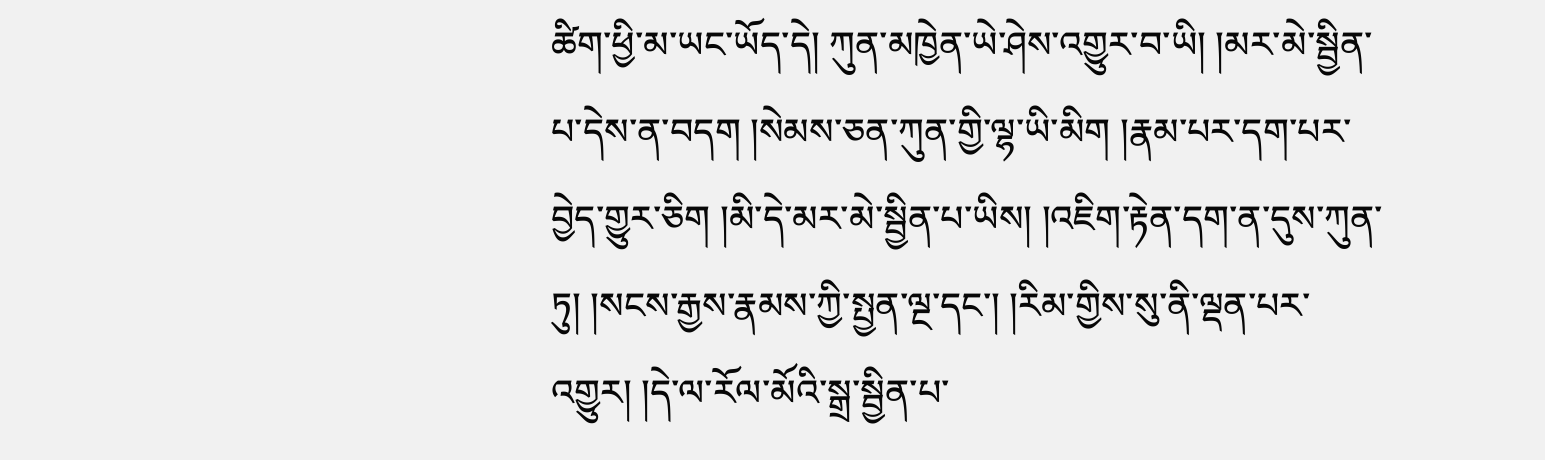ཚིག་ཕྱི་མ་ཡང་ཡོད་དེ། ཀུན་མཁྱེན་ཡེ་ཤེས་འགྱུར་བ་ཡི། །མར་མེ་སྦྱིན་པ་དེས་ན་བདག །སེམས་ཅན་ཀུན་གྱི་ལྷ་ཡི་མིག །རྣམ་པར་དག་པར་བྱེད་གྱུར་ཅིག །མི་དེ་མར་མེ་སྦྱིན་པ་ཡིས། །འཇིག་རྟེན་དག་ན་དུས་ཀུན་ཏུ། །སངས་རྒྱས་རྣམས་ཀྱི་སྤྱན་ལྔ་དང་། །རིམ་གྱིས་སུ་ནི་ལྡན་པར་འགྱུར། །དེ་ལ་རོལ་མོའི་སྒྲ་སྦྱིན་པ་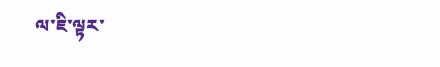ལ་ཇི་ལྟར་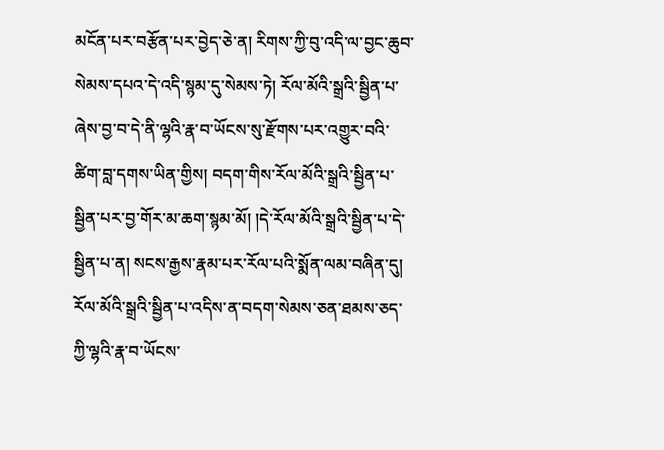མངོན་པར་བརྩོན་པར་བྱེད་ཅེ་ན། རིགས་ཀྱི་བུ་འདི་ལ་བྱང་ཆུབ་སེམས་དཔའ་དེ་འདི་སྙམ་དུ་སེམས་ཏེ། རོལ་མོའི་སྒྲའི་སྦྱིན་པ་ཞེས་བྱ་བ་དེ་ནི་ལྷའི་རྣ་བ་ཡོངས་སུ་རྫོགས་པར་འགྱུར་བའི་ཚིག་བླ་དགས་ཡིན་གྱིས། བདག་གིས་རོལ་མོའི་སྒྲའི་སྦྱིན་པ་སྦྱིན་པར་བྱ་གོར་མ་ཆག་སྙམ་མོ། །དེ་རོལ་མོའི་སྒྲའི་སྦྱིན་པ་དེ་སྦྱིན་པ་ན། སངས་རྒྱས་རྣམ་པར་རོལ་པའི་སྨོན་ལམ་བཞིན་དུ། རོལ་མོའི་སྒྲའི་སྦྱིན་པ་འདིས་ན་བདག་སེམས་ཅན་ཐམས་ཅད་ཀྱི་ལྷའི་རྣ་བ་ཡོངས་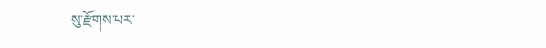སུ་རྫོགས་པར་